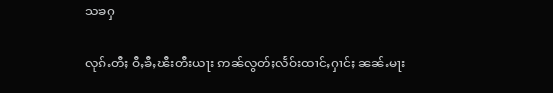သၶႁ

လုၵ်ႉတီႈ ဝီႇၶီႇၽီးတီးယႃး ဢၼ်လွတ်ႈလႅဝ်းထၢင်ႇႁၢင်ႈ ၼၼ်ႉမႃး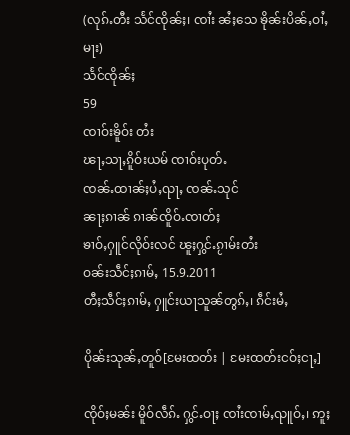(လုၵ်ႉတီး သႅင်ၸိုၼ်ႈ၊ ၸၢႆး ၼႆႈသေ ၶိုၼ်းပိၼ်ႇဝၢႆႇမႃး)
သႅင်ၸိုၼ်ႈ
59
ၸၢဝ်းၶိူဝ်း တႆး
ၽႃႇသႃႇၵိူဝ်းယမ် ၸၢဝ်းပုတ်ႉ
ၸၼ်ႉထၢၼ်ႈပႆႇၺႃႇ ၸၼ်ႉသုင်
ၼႃႈၵၢၼ် ၵၢၼ်ၸိူဝ်ႉၸၢတ်ႈ
ၶၢဝ်ႇႁူင်လိုဝ်းလင် ၽူႈႁွင်ႉၵႂၢမ်းတႆး
ဝၼ်းသဵင်ႈၵၢမ်ႇ 15.9.2011
တီႈသဵင်ႈၵၢမ်ႇ ႁူင်းယႃသူၼ်တွၵ်ႇ၊ ၵဵင်းမႆႇ

ပိုၼ်းသုၼ်ႇတူဝ်[မႄးထတ်း | မႄးထတ်းငဝ်ႈငႃႇ]

ၸိုဝ်ႈမၼ်း မိူဝ်လဵၵ်ႉ ႁွင်ႉဝႃႈ ၸၢႆးၸၢမ်ႇၺူဝ်ႇ၊ ဢူႈ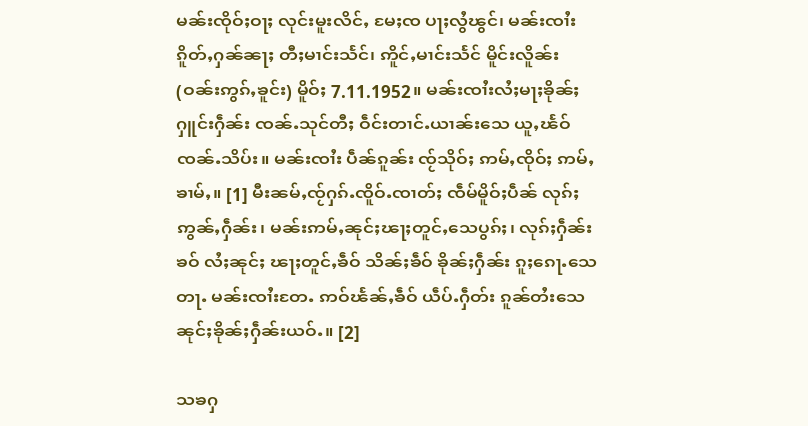မၼ်းၸိုဝ်ႈဝႃႈ လုင်းမူးလိင်ႇ မႄႈၸ ပႃႈလွႆၽွင်၊ မၼ်းၸၢႆးၵိူတ်ႇႁၼ်ၼႃႈ တီႈမၢင်းသႅင်၊ ဢိူင်ႇမၢင်းသႅင် မိူင်းလိူၼ်း (ဝၼ်းဢွၵ်ႇၶူင်း) မိူဝ်ႈ 7.11.1952။ မၼ်းၸၢႆးလႆႈမႃႈၶိုၼ်ႈ ႁူင်းႁဵၼ်း ၸၼ်ႉသုင်တီႈ ဝဵင်းတၢင်ႉယၢၼ်းသေ ယူႇၽႅဝ်ၸၼ်ႉသိပ်း။ မၼ်းၸၢႆး ပဵၼ်ၵူၼ်း ၸႂ်သိုဝ်ႈ ဢမ်ႇၸိုဝ်ႈ ဢမ်ႇၶၢမ်ႇ။ [1] မီးၼမ်ႇၸႂ်ႁၵ်ႉၸိူဝ်ႉၸၢတ်ႈ ၸဵမ်မိူဝ်ႈပဵၼ် လုၵ်ႈဢွၼ်ႇႁဵၼ်း၊ မၼ်းဢမ်ႇၼုင်ႈၽႃႈတူင်ႇသေပွၵ်ႈ၊ လုၵ်ႈႁဵၼ်းၶဝ် လႆႈၼုင်ႈ ၽႃႈတူင်ႇၶဵဝ် သိၼ်ႈၶဵဝ် ၶိုၼ်ႈႁဵၼ်း ၵူႈၵေႃႉသေတႃႉ မၼ်းၸၢႆးတႄႉ ဢဝ်ၽႅၼ်ႇၶဵဝ် ယဵပ်ႉႁဵတ်း ၵူၼ်တႆးသေ ၼုင်ႈၶိုၼ်ႈႁဵၼ်းယဝ်ႉ။ [2]

သၶႁ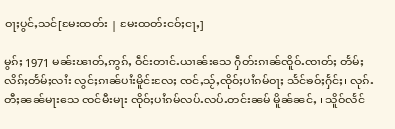ဝႃႈပွင်ႇသင်[မႄးထတ်း | မႄးထတ်းငဝ်ႈငႃႇ]

မွၵ်ႈ 1971 မၼ်းၽၢတ်ႇဢွၵ်ႇ ဝဵင်းတၢင်ႉယၢၼ်းသေ ႁဵတ်းၵၢၼ်ၸိူဝ်ႉၸၢတ်ႈ တႅမ်ႈလိၵ်ႈတႅမ်ႈလၢႆး လွင်ႈၵၢၼ်ပၢႆးမိူင်းလႄႈ ၸင်ႇသႂ်ႇၸိုဝ်ႈပၢႆၵမ်ဝႃႈ သႅင်ၶဝ်ႈႁႅင်ႈ၊ လုၵ်ႉတီႈၼၼ်မႃးသေ ၸင်မီးမႃး ၸိုဝ်ႈပၢႆၵမ်လပ်ႉလပ်ႉတင်းၼမ် မိူၼ်ၼင်ႇ ၊ သိူဝ်လႅင်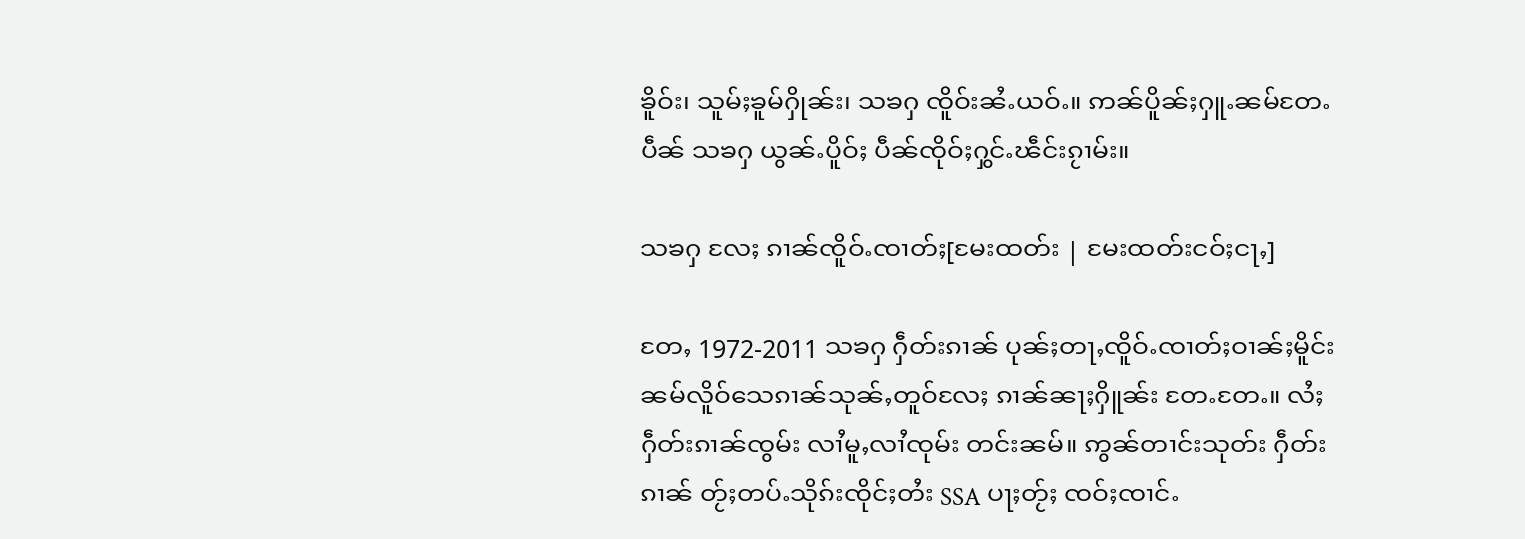ၶိူဝ်း၊ သူမ်ႈၶူမ်ႁိုၼ်း၊ သၶႁ ၸိူဝ်းၼႆႉယဝ်ႉ။ ဢၼ်ပိူၼ်ႈႁူႉၼမ်တႄႉပဵၼ် သၶႁ ယွၼ်ႉပိူဝ်ႈ ပဵၼ်ၸိုဝ်ႈႁွင်ႉၽဵင်းၵႂၢမ်း။

သၶႁ လႄႈ ၵၢၼ်ၸိူဝ်ႉၸၢတ်ႈ[မႄးထတ်း | မႄးထတ်းငဝ်ႈငႃႇ]

တႄႇ 1972-2011 သၶႁ ႁဵတ်းၵၢၼ် ပုၼ်ႈတႃႇၸိူဝ်ႉၸၢတ်ႈဝၢၼ်ႈမိူင်း ၼမ်လိူဝ်သေၵၢၼ်သုၼ်ႇတူဝ်လႄႈ ၵၢၼ်ၼႃႈႁိူၼ်း တႄႉတႄႉ။ လႆႈႁဵတ်းၵၢၼ်ၸွမ်း လၢႆမူႇလၢႆၸုမ်း တင်းၼမ်။ ဢွၼ်တၢင်းသုတ်း ႁဵတ်းၵၢၼ် တႂ်ႈတပ်ႉသိုၵ်းၸိုင်ႈတႆး SSA ပႃႈတႂ်ႈ ၸဝ်ႈၸၢင်ႉ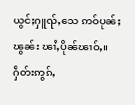ယွင်ႈႁူၺ်ႇသေ ဢဝ်ပုၼ်ႈၽွၼ်း ၽၢႆႇပိုၼ်ၽၢဝ်ႇ။ ႁဵတ်းဢွၵ်ႇ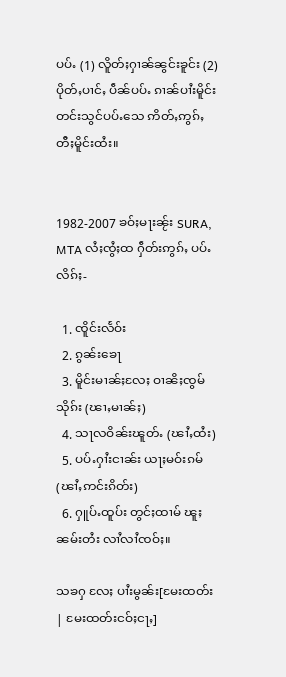ပပ်ႉ (1) လိူတ်ႈႁၢၼ်ၼွင်းၶူင်း (2) ပိုတ်ႇပၢင်ႇ ပဵၼ်ပပ်ႉ ၵၢၼ်ပၢႆးမိူင်း တင်းသွင်ပပ်ႉသေ ဢိတ်ႇဢွၵ်ႇတီႈမိူင်းထႆး။


1982-2007 ၶဝ်ႈမႃးၼႂ်း SURA, MTA လႆႈၸွႆႈထ ႁဵတ်းဢွၵ်ႇ ပပ်ႉလိၵ်ႈ-

  1. ၸိူင်းလႅဝ်း
  2. ၵွၼ်းၶေႃ
  3. မိူင်းမၢၼ်ႈလႄႈ ဝၢၼိႈၸွမ်သိုၵ်း (ၽၢႇမၢၼ်ႈ)
  4. သႃလဝိၼ်းၽူတ်ႉ (ၽၢႆႇထႆး)
  5. ပပ်ႉႁၢႆးငၢၼ်း ယႃႈမဝ်းၵမ် (ၽၢႆႇဢင်းၵိတ်း)
  6. ႁူပ်ႉထူပ်း တွင်ႈထၢမ် ၽူႈၼမ်းတႆး လၢႆလၢႆၸဝ်ႈ။

သၶႁ လႄႈ ပၢႆးမွၼ်း[မႄးထတ်း | မႄးထတ်းငဝ်ႈငႃႇ]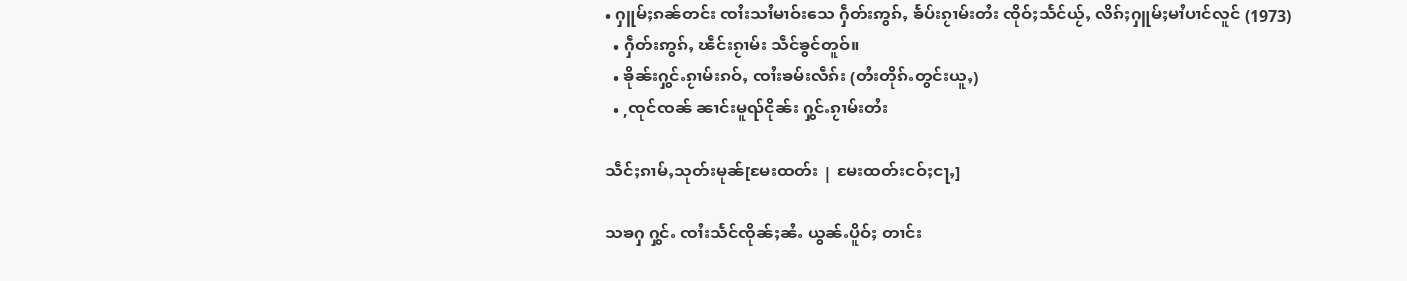• ႁူမ်ႈၵၼ်တင်း ၸၢႆးသၢႆမၢဝ်းသေ ႁဵတ်းဢွၵ်ႇ ၶႅပ်းၵႂၢမ်းတႆး ၸိုဝ်ႈသႅင်ယႂ်ႇ လိၵ်ႈႁူမ်ႈမၢႆပၢင်လူင် (1973)
  • ႁဵတ်းဢွၵ်ႇ ၽဵင်းၵႂၢမ်း သဵင်ၶွင်တူဝ်။
  • ၶိုၼ်းႁွင်ႉၵႂၢမ်းၵဝ်ႇ ၸၢႆးၶမ်းလဵၵ်း (တႆးတိုၵ်ႉတွင်းယူႇ)
  • ,ၸုင်ၸၼ် ၼၢင်းမူၺ်ငိုၼ်း ႁွင်ႉၵႂၢမ်းတႆး

သဵင်ႈၵၢမ်ႇသုတ်းမုၼ်[မႄးထတ်း | မႄးထတ်းငဝ်ႈငႃႇ]

သၶႁ ႁွင်ႉ ၸၢႆးသႅင်ၸိုၼ်ႈၼႆႉ ယွၼ်ႉပိူဝ်ႈ တၢင်း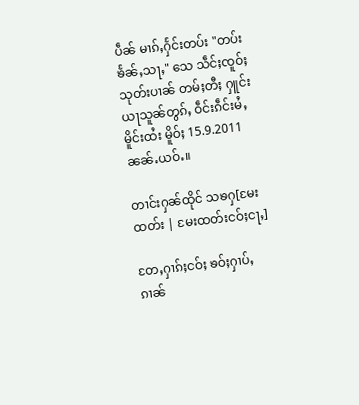ပဵၼ် မၢၵ်ႇႁႅင်းတပ်း "တပ်းၶႅၼ်ႇသႃႇ" သေ သဵင်ႈၸူဝ်ႈ သုတ်းပၢၼ် တမ်ႈတီႈ ႁူင်းယႃသူၼ်တွၵ်ႇ ဝဵင်းၵဵင်းမႆႇ မိူင်းထႆး မိူဝ်ႈ 15.9.2011 ၼၼ်ႉယဝ်ႉ။

တၢင်းႁၼ်ထိုင် သၶႁ[မႄးထတ်း | မႄးထတ်းငဝ်ႈငႃႇ]

တႄႇႁၢၵ်ႈငဝ်ႈ ၶဝ်ႈႁၢပ်ႇၵၢၼ်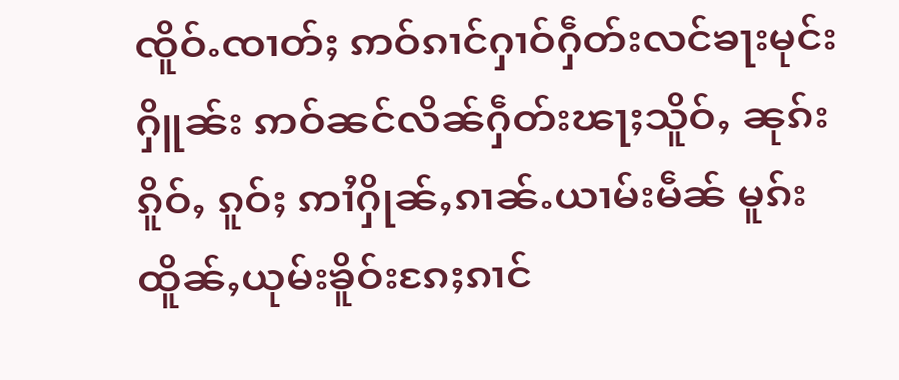ၸိူဝ်ႉၸၢတ်ႈ ဢဝ်ၵၢင်ႁၢဝ်ႁဵတ်းလင်ၶႃးမုင်းႁိူၼ်း ဢဝ်ၼင်လိၼ်ႁဵတ်းၽႃႈသိူဝ်ႇ ၼုၵ်းၵိူဝ်ႇ ၵူဝ်ႈ ဢၢႆႁိုၼ်ႇၵၢၼ်ႉယၢမ်းမဵၼ် မူၵ်းထိူၼ်ႇယုမ်းၶိူဝ်းၵႄႈၵၢင်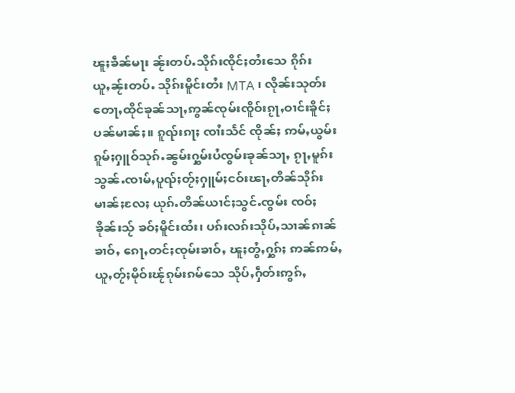ၽူႈၶဵၼ်မႃး ၼႂ်းတပ်ႉသိုၵ်းၸိုင်ႈတႆးသေ ၵိုၵ်းယူႇၼႂ်းတပ်ႉ သိုၵ်းမိူင်းတႆး MTA ၊ လိုၼ်းသုတ်းတေႃႇထိုင်ၶုၼ်သႃႇဢွၼ်ၸုမ်းၸိူဝ်းၵႂႃႇဝၢင်းၶိူင်ႈပၼ်မၢၼ်ႈ။ ၵူၺ်းၵႃႈ ၸၢႆးသႅင် ၸိုၼ်ႈ ဢမ်ႇယွမ်းၵူမ်ႈႁူဝ်သုၵ်ႉၼွမ်းႁွမ်းပႆၸွမ်းၶုၼ်သႃႇ ၵႂႃႇမူၵ်းသွၼ်ႉၸၢမ်ႇပူၺ်ႈတႂ်ႈႁူမ်ႈငဝ်းၽႃႇတိၼ်သိုၵ်းမၢၼ်ႈလႄႈ ယုၵ်ႉတိၼ်ယၢင်ႈသွင်ႉၸွမ်း ၸဝ်ႈၶိုၼ်းသႂ် ၶဝ်ႈမိူင်းထႆး၊ ပၵ်းလၵ်းသိုပ်ႇသၢၼ်ၵၢၼ်ၶၢဝ်ႇ ၵေႃႇတင်ႈၸုမ်းၶၢဝ်ႇ ၽူႈတွႆႇႁွၵ်ႈ ဢၼ်ဢမ်ႇယူႇတႂ်ႈမိုဝ်းၽႂ်ၵုမ်းၵမ်သေ သိုပ်ႇႁဵတ်းဢွၵ်ႇ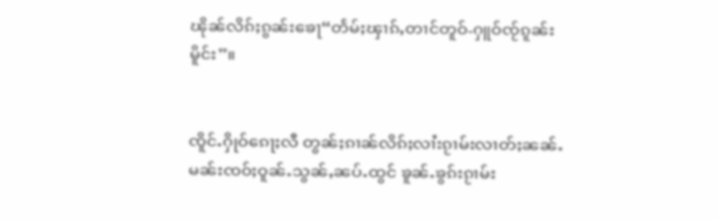ၽိုၼ်လိၵ်ႈၵွၼ်းၶေႃ“တႅမ်ႈၾၢၵ်ႇတၢင်တူဝ်-ႁူဝ်ၸႂ်ၵူၼ်းမိူင်း”။


ၸိူင်ႉႁိုဝ်ၵေႃႈလီ တွၼ်ႈၵၢၼ်လိၵ်ႈလၢႆးၵႂၢမ်းလၢတ်ႈၼၼ်ႉ မၼ်းၸဝ်ႈဝူၼ်ႉသွၼ်ႇၼပ်ႉထွင် ၶူၼ်ႉၶွၵ်းၵႂၢမ်း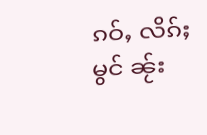ၵဝ်ႇ လိၵ်ႈမွင် ၼႂ်း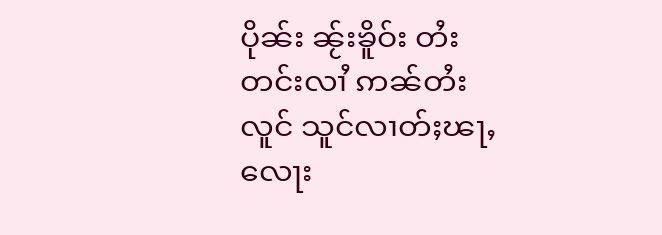ပိုၼ်း ၼႂ်းၶိူဝ်း တႆးတင်းလၢႆ ဢၼ်တႆးလူင် သူင်လၢတ်ႈၽႃႇလေႃး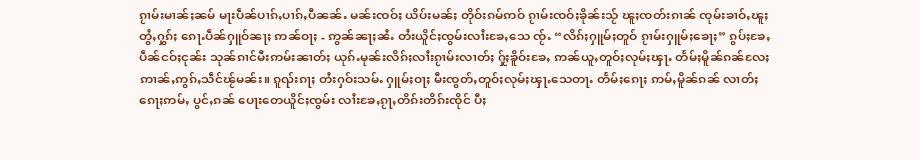ၵႂၢမ်းမၢၼ်ႈၼမ် မႃးပဵၼ်ပၢၵ်ႇပၢၵ်ႇပီၼၼ်ႉ မၼ်းၸဝ်ႈ ယိပ်းမၼ်ႈ တိုဝ်းၵမ်ဢဝ် ၵႂၢမ်းၸဝ်ႈၶိုၼ်းသႂ် ၽူႈၸတ်းၵၢၼ် ၸုမ်းၶၢဝ်ႇၽူႈတွႆႇႁွၵ်ႈ ၵေႃႉပဵၼ်ႁူဝ်ၼႃႈ ဢၼ်ဝႃႈ - ဢွၼ်ၼႃႈၼႆႉ တႆးယိူင်ႈၸွမ်းလၢႆးၶႄႇသေ ၸႂ်ႉ “လိၵ်ႈႁူမ်ႈတူဝ် ၵႂၢမ်းႁူမ်ႈၶေႃႈ” ၵွပ်ႈၶႄႇပဵၼ်ငဝ်ႈငုၼ်း သုၼ်ၵၢင်မီးဢမ်းၼၢတ်ႈ ယုၵ်ႉမုၼ်းလိၵ်ႈလၢႆးၵႂၢမ်းလၢတ်ႈ ႁႂ်ႈၶိူဝ်းၶႄႇ ဢၼ်ယူႇတူဝ်ႈလုမ်ႈၾႃႉ တႅမ်ႈမိူၼ်ၵၼ်လႄႈ ဢၢၼ်ႇဢွၵ်ႇသဵင်ၽႂ်မၼ်း။ ၵူၺ်းၵႃႈ တႆးႁဝ်းသမ်ႉ ႁူမ်ႈဝႃႈ မီးၸွတ်ႇတူဝ်ႈလုမ်ႈၾႃႉသေတႃႉ တႅမ်ႈၵေႃႈ ဢမ်ႇမိူၼ်ၵၼ် လၢတ်ႈၵေႃႈဢမ်ႇ ပွင်ႇၵၼ် ပေႃးတေယိူင်ႈၸွမ်း လၢႆးၶႄႇၵႂႃႇတိၵ်းတိၵ်းၸိုင် ပီႈ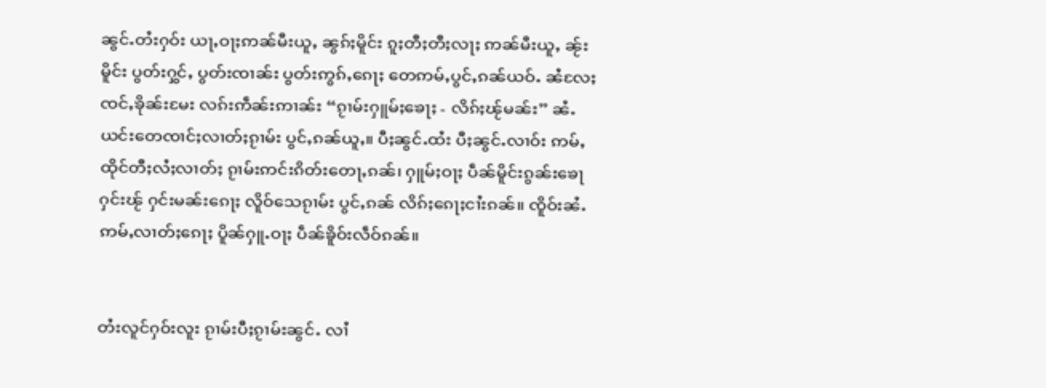ၼွင်ႉတႆးႁဝ်း ယႃႇဝႃႈဢၼ်မီးယူႇ ၼွၵ်ႈမိူင်း ၵူႈတီႈတီႈလႃႈ ဢၼ်မီးယူႇ ၼႂ်းမိူင်း ပွတ်းႁွင်ႇ ပွတ်းၸၢၼ်း ပွတ်းဢွၵ်ႇၵေႃႈ တေဢမ်ႇပွင်ႇၵၼ်ယဝ်ႉ ၼႆလႄႈၸင်ႇၶိုၼ်းမႄး လၵ်းဢဵၼ်းဢၢၼ်း “ၵႂၢမ်းႁူမ်ႈၶေႃႈ - လိၵ်ႈၽႂ်မၼ်း” ၼႆႉယင်းတေၸၢင်ႈလၢတ်ႈၵႂၢမ်း ပွင်ႇၵၼ်ယူႇ။ ပီႈၼွင်ႉထႆး ပီႈၼွင်ႉလၢဝ်း ဢမ်ႇထိုင်တီႈလႆႈလၢတ်ႈ ၵႂၢမ်းဢင်းၵိတ်းတေႃႇၵၼ်၊ ႁူမ်ႈဝႃႈ ပဵၼ်မိူင်းၵွၼ်းၶေႃႁင်းၽႂ် ႁင်းမၼ်းၵေႃႈ လိူဝ်သေၵႂၢမ်း ပွင်ႇၵၼ် လိၵ်ႈၵေႃႈငၢႆးၵၼ်။ ၸိူဝ်းၼႆႉ ဢမ်ႇလၢတ်ႈၵေႃႈ ပိူၼ်ႁူႉဝႃႈ ပဵၼ်ၶိူဝ်းလဵဝ်ၵၼ်။


တႆးလူင်ႁဝ်းလူး ၵႂၢမ်းပီႈၵႂၢမ်းၼွင်ႉ လၢႆ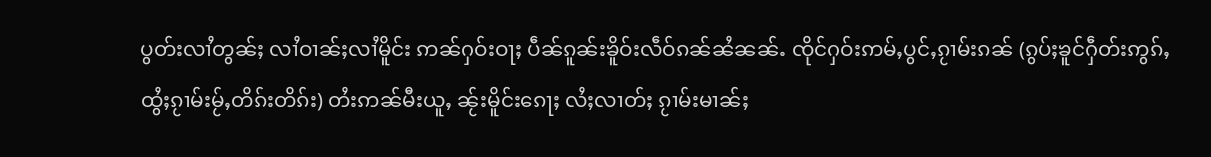ပွတ်းလၢႆတွၼ်ႈ လၢႆဝၢၼ်ႈလၢႆမိူင်း ဢၼ်ႁဝ်းဝႃႈ ပဵၼ်ၵူၼ်းၶိူဝ်းလဵဝ်ၵၼ်ၼႆၼၼ်ႉ ၸိုင်ႁဝ်းဢမ်ႇပွင်ႇၵႂၢမ်းၵၼ် (ၵွပ်ႈၶူင်ႁဵတ်းဢွၵ်ႇ ထွႆႈၵႂၢမ်းမႂ်ႇတိၵ်းတိၵ်း) တႆးဢၼ်မီးယူႇ ၼႂ်းမိူင်းၵေႃႈ လႆႈလၢတ်ႈ ၵႂၢမ်းမၢၼ်ႈ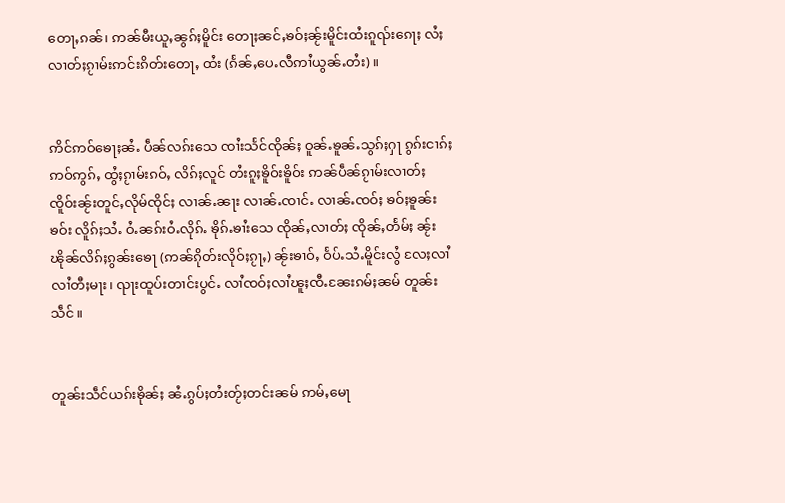တေႃႇၵၼ်၊ ဢၼ်မီးယူႇၼွၵ်ႈမိူင်း တေႃႈၼင်ႇၶဝ်ႈၼႂ်းမိူင်းထႆးၵူၺ်းၵေႃႈ လႆႈလၢတ်ႈၵႂၢမ်းဢင်းၵိတ်းတေႃႇ ထႆး (ၵႅၼ်ႇပေႉလီဢၢႆယွၼ်ႉတႆး)။


ဢိင်ဢဝ်ၶေႃႈၼႆႉ ပဵၼ်လၵ်းသေ ၸၢႆးသႅင်ၸိုၼ်ႈ ဝူၼ်ႉၶူၼ်ႉသွၵ်ႈႁႃ ၵွၵ်းငၢၵ်ႈဢဝ်ဢွၵ်ႇ ထွႆႈၵႂၢမ်းၵဝ်ႇ လိၵ်ႈလူင် တႆးၵူႈၶိူဝ်းၶိူဝ်း ဢၼ်ပဵၼ်ၵႂၢမ်းလၢတ်ႈ ၸိူဝ်းၼႂ်းတူင်ႇလိုမ်ၸိုင်ႈ လၢၼ်ႉၼႃး လၢၼ်ႉၸၢင်ႉ လၢၼ်ႉၸဝ်ႈ ၶဝ်ႈၶူၼ်းၶဝ်း လိူၵ်ႈသႆႉ ဝႆႉၼၵ်းဝႆႉလိုၵ်ႉ ၶိုၵ်ႉၶၢႆးသေ ၸိုၼ်ႇလၢတ်ႈ ၸိုၼ်ႇတႅမ်ႈ ၼႂ်းၽိုၼ်လိၵ်ႈၵွၼ်းၶေႃ (ဢၼ်ၵိုတ်းလိုဝ်ႈၵႂႃႇ) ၼႂ်းၶၢဝ်ႇ ဝႅပ်ႉသႆႉမိူင်းလွႆ လႄႈလၢႆလၢႆတီႈမႃး၊ ၺႃးထူပ်းတၢင်းပွင်ႉ လၢႆၸဝ်ႈလၢႆၽူႈၸီႉၼႄးၵမ်ႈၼမ် တူၼ်းသဵင် ။


တူၼ်းသဵင်ယၵ်းၶိုၼ်ႈ ၼႆႉၵွပ်ႈတႆးတႂ်ႈတင်းၼမ် ဢမ်ႇမေႃ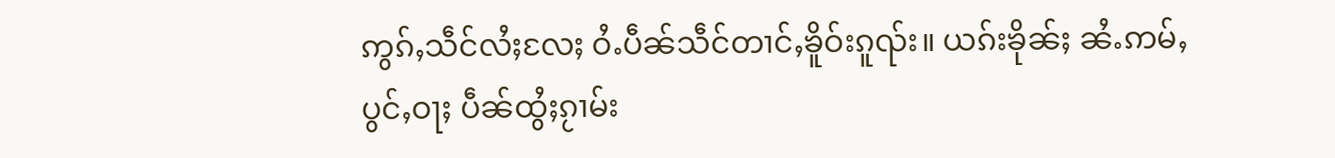ဢွၵ်ႇသဵင်လႆႈလႄႈ ဝႆႉပဵၼ်သဵင်တၢင်ႇၶိူဝ်းၵူၺ်း။ ယၵ်းၶိုၼ်ႈ ၼႆႉဢမ်ႇပွင်ႇဝႃႈ ပဵၼ်ထွႆႈၵႂၢမ်း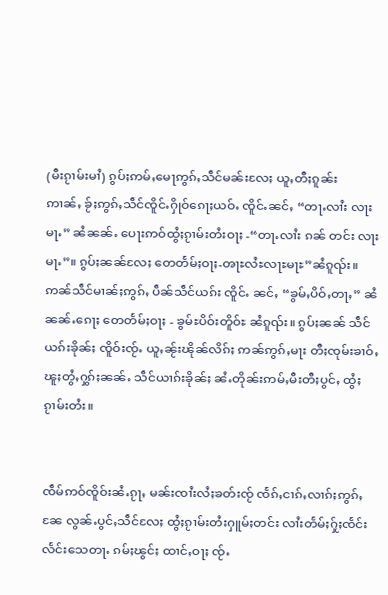(မီးၵႂၢမ်းမၢႆ) ၵွပ်ႈဢမ်ႇမေႃဢွၵ်ႇသဵင်မၼ်းလႄႈ ယူႇတီႈၵူၼ်းဢၢၼ်ႇ ၶႂ်ႈဢွၵ်ႇသဵင်ၸိူင်ႉႁိုဝ်ၵေႃႈယဝ်ႉ ၸိူင်ႉၼင်ႇ “တႃႉလၢႆး လႃးမႃႉ” ၼႆၼၼ်ႉ ပေႃးဢဝ်ထွႆႈၵႂၢမ်းတႆးဝႃႈ -“တႃႉလၢႆး ၵၼ် တင်း လႃး မႃႉ”။ ၵွပ်ႈၼၼ်လႄႈ တေတႅမ်ႈဝႃႈ-ၻႃႊလႆႊလႃႊမႃႊ”ၼႆၵူၺ်း။ ဢၼ်သဵင်မၢၼ်ႈဢွၵ်ႇ ပဵၼ်သဵင်ယၵ်း ၸိူင်ႉ ၼင်ႇ “ၶွမ်ႇပိဝ်ႇတႃႇ” ၼႆၼၼ်ႉၵေႃႈ တေတႅမ်ႈဝႃႈ - ၶွမ်ႊပိဝ်းတိူဝ်ႊ ၼႆၵူၺ်း။ ၵွပ်ႈၼၼ် သဵင်ယၵ်းၶိုၼ်ႈ ၸိူဝ်းၸႂ်ႉ ယူႇၼႂ်းၽိုၼ်လိၵ်ႈ ဢၼ်ဢွၵ်ႇမႃး တီႈၸုမ်းၶၢဝ်ႇၽူႈတွႆႇႁွၵ်ႈၼၼ်ႉ သဵင်ယၢၵ်းၶိုၼ်ႈ ၼႆႉတိုၼ်းဢမ်ႇမီးတီႈပွင်ႇ ထွႆႈၵႂၢမ်းတႆး။


ၸဵမ်ဢဝ်ၸိူဝ်းၼႆႉၵႂႃႇ မၼ်းၸၢႆးလႆႈၶတ်းၸႂ် ၸႅၵ်ႇငၢၵ်ႇလၢၵ်ႈဢွၵ်ႇၼႄ လွၼ်ႉပွင်ႇသဵင်လႄႈ ထွႆႈၵႂၢမ်းတႆးႁူမ်ႈတင်း လၢႆးတႅမ်ႈႁႂ်ႈၸႅင်းလႅင်းသေတႃႉ ၵမ်ႈၽွင်ႈ ထၢင်ႇဝႃႈ ၸႂ်ႉ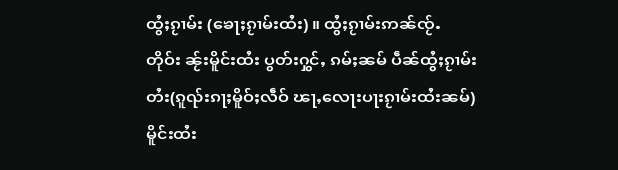ထွႆႈၵႂၢမ်း (ၶေႃႈၵႂၢမ်းထႆး) ။ ထွႆႈၵႂၢမ်းဢၼ်ၸႂ်ႉတိုဝ်း ၼႂ်းမိူင်းထႆး ပွတ်းႁွင်ႇ ၵမ်ႈၼမ် ပဵၼ်ထွႆႈၵႂၢမ်းတႆး(ၵူၺ်းၵႃႈမိူဝ်ႈလဵဝ် ၽႃႇလေႃးပႃးၵႂၢမ်းထႆးၼမ်) မိူင်းထႆး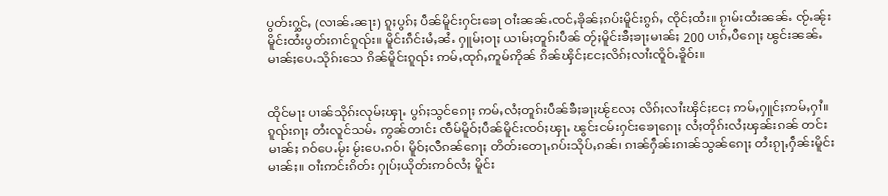ပွတ်းႁွင်ႇ (လၢၼ်ႉၼႃး) ၵူႈပွၵ်ႈ ပဵၼ်မိူင်းႁင်းၶေႃ ဝၢႆးၼၼ်ႉၸင်ႇၶိုၼ်ႈၵပ်းမိူင်းၵွၵ်ႇ ၸိုင်ႈထႆး။ ၵႂၢမ်းထႆးၼၼ်ႉ ၸႂ်ႉၼႂ်းမိူင်းထႆးပွတ်းၵၢင်ၵူၺ်း။ မိူင်းၵဵင်းမႆႇၼႆႉ ႁူမ်ႈဝႃႈ ယၢမ်ႈတူၵ်းပဵၼ် တႂ်ႈမိူင်းၶီႈၶႃႈမၢၼ်ႈ 200 ပၢၵ်ႇပီၵေႃႈ ၽွင်းၼၼ်ႉ မၢၼ်ႈပေႉသိုၵ်းသေ ၵိၼ်မိူင်းၵူၺ်း ဢမ်ႇထုၵ်ႇဢူမ်ဢိုၼ် ၵိၼ်ၾိင်ႈငႄႈလိၵ်ႈလၢႆးၸိူဝ်ႉၶိူဝ်း။


ထိုင်မႃး ပၢၼ်သိုၵ်းလုမ်ႈၾႃႉ ပွၵ်ႈသွင်ၵေႃႈ ဢမ်ႇလႆႈတူၵ်းပဵၼ်ၶီႈၶႃႈၽႂ်လႄႈ လိၵ်ႈလၢႆးၾိင်ႈငႄႈ ဢမ်ႇႁူင်ႈဢမ်ႇႁၢႆ။ ၵူၺ်းၵႃႈ တႆးလူင်သမ်ႉ ဢွၼ်တၢင်း ၸဵမ်မိူဝ်ႈပဵၼ်မိူင်းၸဝ်ႈၾႃႉ ၽွင်းငမ်းႁင်းၶေႃၵေႃႈ လႆႈတိုၵ်းလႆႈၾၼ်းၵၼ် တင်း မၢၼ်ႈ ၵဝ်ပေႉမႂ်း မႂ်းပေႉၵဝ်၊ မိူဝ်ႈလီၵၼ်ၵေႃႈ တိတ်းတေႃႇၵပ်းသိုပ်ႇၵၼ်၊ ၵၢၼ်ႁဵၼ်းၵၢၼ်သွၼ်ၵေႃႈ တႆးၵႂႃႇႁဵၼ်းမိူင်း မၢၼ်ႈ။ ဝၢႆးဢင်းၵိတ်း ႁုပ်ႈယိုတ်းဢဝ်လႆႈ မိူင်း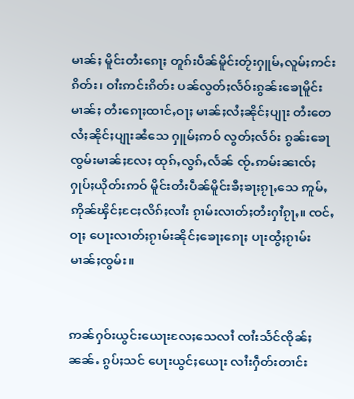မၢၼ်ႈ မိူင်းတႆးၵေႃႈ တူၵ်းပဵၼ်မိူင်းတႂ်းႁူမ်ႇလူမ်ႈဢင်းၵိတ်း၊ ဝၢႆးဢင်းၵိတ်း ပၼ်လွတ်ႈလႅဝ်းၵွၼ်းၶေႃမိူင်းမၢၼ်ႈ တႆးၵေႃႈထၢင်ႇဝႃႈ မၢၼ်ႈလႆႈၼိုင်ႈပျႃး တႆးတေလႆႈၼိုင်ႈပျႃးၼႆသေ ႁူမ်ႈဢဝ် လွတ်ႈလႅဝ်း ၵွၼ်းၶေႃၸွမ်းမၢၼ်ႈလႄႈ ထုၵ်ႇလွၵ်ႇလႅၼ် ၸႂ်ႉဢမ်းၼၢၸ်ႈ ႁုပ်ႈယိုတ်းဢဝ် မိူင်းတႆးပဵၼ်မိူင်းၶီႈၶႃႈၵႂႃႇသေ ဢူမ်ႇဢိုၼ်ၾိင်ႈငႄႈလိၵ်ႈလၢႆး ၵႂၢမ်းလၢတ်ႈတႆးႁၢႆၵႂႃႇ။ ၸင်ႇဝႃႈ ပေႃးလၢတ်ႈၵႂၢမ်းၼိုင်ႈၶေႃႈၵေႃႈ ပႃးထွႆႈၵႂၢမ်းမၢၼ်ႈၸွမ်း။


ဢၼ်ႁဝ်းယွင်းယေႃးလႄႈသေလၢႆ ၸၢႆးသႅင်ၸိုၼ်ႈၼၼ်ႉ ၵွပ်ႈသင် ပေႃးယွင်ႈယေႃး လၢႆးႁဵတ်းတၢင်း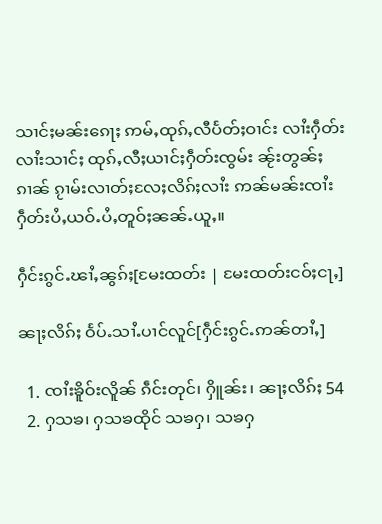သၢင်ႈမၼ်းၵေႃႈ ဢမ်ႇထုၵ်ႇလီပႅတ်ႈဝၢင်း လၢႆးႁဵတ်းလၢႆးသၢင်ႈ ထုၵ်ႇလီႈယၢင်ႈႁဵတ်းၸွမ်း ၼႂ်းတွၼ်ႈၵၢၼ် ၵႂၢမ်းလၢတ်ႈလႄႈလိၵ်ႈလၢႆး ဢၼ်မၼ်းၸၢႆး ႁဵတ်းပႆႇယဝ်ႉပႆႇတူဝ်ႈၼၼ်ႉယူႇ။

ႁဵင်းၵွင်ႉၽၢႆႇၼွၵ်ႈ[မႄးထတ်း | မႄးထတ်းငဝ်ႈငႃႇ]

ၼႃႈလိၵ်ႈ ဝႅပ်ႉသၢႆႉပၢင်လူင်[ႁဵင်းၵွင်ႉဢၼ်တၢႆႇ]

  1. ၸၢႆးၶိူဝ်းလိူၼ် ၵဵင်းတုင်၊ ႁိူၼ်း၊ ၼႃႈလိၵ်ႈ 54
  2. ႁသၶ၊ ႁသၶထိုင် သၶႁ၊ သၶႁ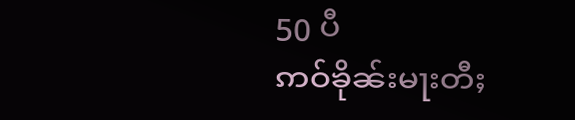50 ပီ
ဢဝ်ၶိုၼ်းမႃးတီႈ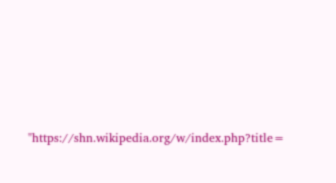"https://shn.wikipedia.org/w/index.php?title=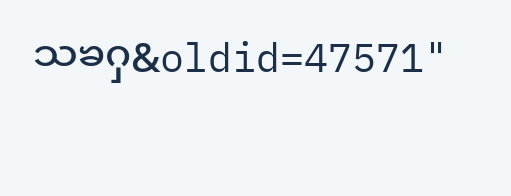သၶႁ&oldid=47571"